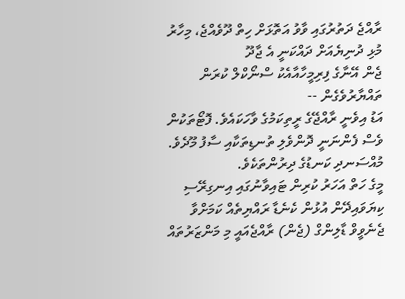ރާއްޖެ ދަތުރުގައި ވާވު އަތޮޅަށް ހިތް ދޫވެއްޖެ، މިހާރު މުޅި ދުނިޔެއަށް ދައްކަނީ އެ ޖާދޫ
ޖެން އޭނާގެ ފިރިމީހާއާއެކު ސްނޯކްލް ކުރަން ތައްޔާރުވެގެން --
އަޑު އިވެނީ ރާއްޖޭގެ ރީތިކަމުގެ ވާހަކައެވެ. ފޮޓޯތަކުން ވެސް ފެންނަނީ ދޮންވެލި ތުނޑިތަކާއި ސާފު މޫދެވެ. މުއްސަނދި ކަނޑުގެ ދިރުންތަކެވެ.
މީގެ ހަތް އަހަރު ކުރިން ޓައިވާނުގައި އިނގިރޭސި ކިޔަވައިދޭން އުޅުން ކެނެޑާ ރައްޔިތެއް ކަމަށްވާ ޖެނެވީވް ޑާލިންގް (ޖެން) ރާއްޖެއައީ މި މަންޒަރުތައް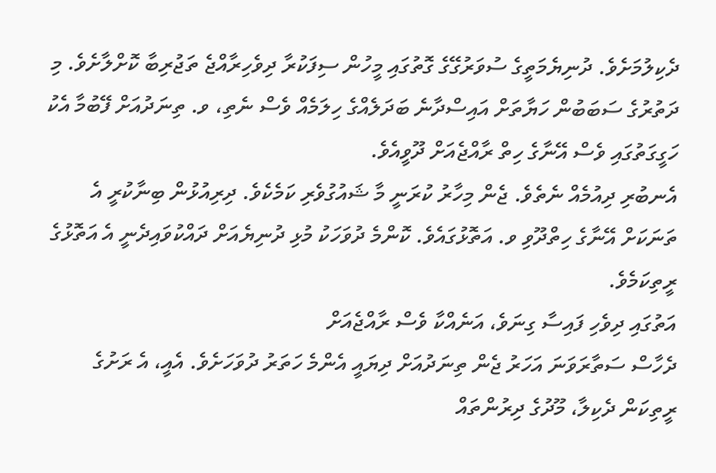ދެކިލުމަށެވެ. ދުނިޔެމަތީގެ ސުވަރުގޭގެ ގޮތުގައި މީހުން ސިފަކުރާ ދިވެހިރާއްޖެ ތަޖުރިބާ ކޮށްލާށެވެ. މި ދަތުރުގެ ސަބަބުން ހަޔާތަށް އައިސްދާނެ ބަދަލެއްގެ ހިލަމެއް ވެސް ނެތި، ވ. ތިނަދުއަށް ފޭބުމާ އެކު ހަގީގަތުގައި ވެސް އޭނާގެ ހިތް ރާއްޖެއަށް ދޫވީއެވެ.
އެނބުރި ދިއުމެއް ނެތެވެ. ޖެން މިހާރު ކުރަނީ މާ ޝައުގުވެރި ކަމެކެވެ. ދިރިއުޅުން ބިނާކުރީ އެ ތަނަކަށް އޭނާގެ ހިތްދޫވި ވ. އަތޮޅުގައެވެ. ކޮންމެ ދުވަހަކު މުޅި ދުނިޔެއަށް ދައްކުވައިދެނީ އެ އަތޮޅުގެ ރީތިކަމެވެ.
އަތުގައި ދިވެހި ފައިސާ ގިނަވެ، އަނެއްކާ ވެސް ރާއްޖެއަށް
ދެހާސް ސަތާރަވަނަ އަހަރު ޖެން ތިނަދުއަށް ދިޔައީ އެންމެ ހަތަރު ދުވަހަށެވެ. އެއީ، އެ ރަށުގެ ރީތިކަން ދެކިލާ، މޫދުގެ ދިރުންތައް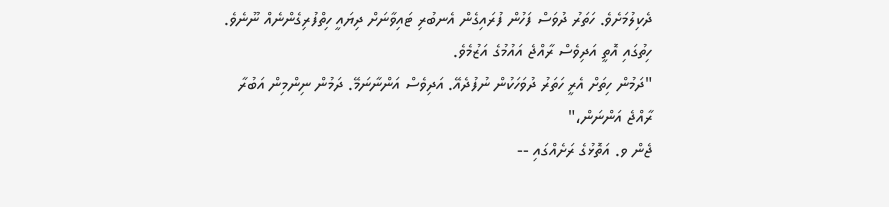ދެކިލުމަށެވެ. ހަތަރު ދުވަސް ފަހުން ފުރައިގެން އެނބުރި ޓައިވާނަށް ދިޔައީ ހިތްފުރިގެންނެއް ނޫނެވެ. ހިތުގައި އޮތީ އަދިވެސް ރާއްޖެ އައުމުގެ އަޒުމެވެ.
"ދަމުން ހިތަށް އެރީ ހަތަރު ދުވަހަކުން ނުފުދެއޭ. އަދިވެސް އަންނާނަމޭ. ދަމުން ނިންމިން އަބުރާ ރާއްޖެ އަންނަން،"
ޖެން ވ. އަތޮޅުގެ ރަށެއްގައި --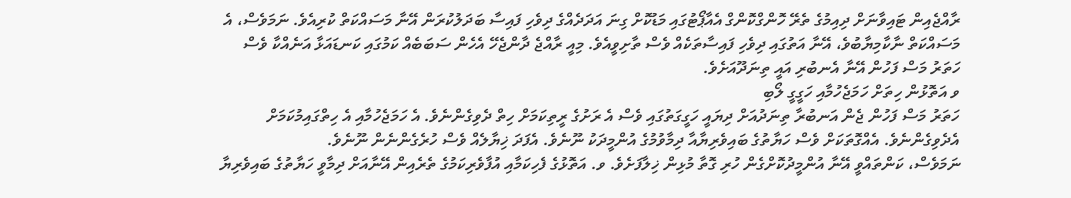ރާއްޖެއިން ޓައިވާނަށް ދިއިމުގެ ތެރޭ ހޮންގްކޮންގް އެއާޕޯޓުގައި މަޑުކޮށް ގިނަ އަދަދެއްގެ ދިވެހި ފައިސާ ބަދަލުކުރަން އޭނާ މަސައްކަތް ކުރިއެވެ. ނަމަވެސް، އެ މަސައްކަތް ނާކާމިޔާބުވެ، އޭނާ އަތުގައި ދިވެހި ފައިސާތަކެއް ވެސް ތާށިވީއެވެ. މިއީ ރާއްޖެ ދާންޖެހޭ އެހެން ސަބަބެއް ކަމުގައި ކަނޑައަޅާ އަނެއްކާ ވެސް ހަތަރު މަސް ފަހުން އޭނާ އެނބުރި އައީ ތިނަދޫއަށެވެ.
ވ އަތޮޅުން ހިތަށް ހަމަޖެހުމާއި ހަގީގީ ލޯބި
ހަތަރު މަސް ފަހުން ޖެން އަނބުރާ ތިނަދުއަށް ދިޔައީ ހަގީގަތުގައި ވެސް އެ ރަށުގެ ރީތިކަމަށް ހިތް ދެވިގެންނެވެ. އެ ހަމަޖެހުމާއި އެ ހިތްގައިމުކަމަށް އެދެވިގެންނެވެ. އެއްގޮތަކަށް ވެސް ހަޔާތުގެ ބައިވެރިޔާއާ ދިމާވުމުގެ އުންމީދަކު ނޫނެވެ. އެފަދަ ޚިޔާލެއް ވެސް ހުރެގެންނެން ނޫނެވެ.
ނަމަވެސް، ކަންތައްވީ އޭނާ އުންމީދުކޮށްގެން ހުރި ގޮތާ މުޅިން ޚިލާފަށެވެ. ވ. އަތޮޅުގެ ފެހިކަމާއި އުފާވެރިކަމުގެ ތެރެއިން އޭނާއަށް ދިމާވީ ހަޔާތުގެ ބައިވެރިޔާ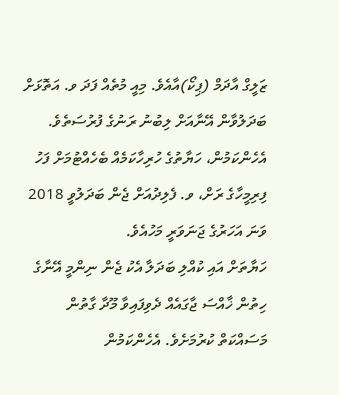ޒަލީގް އާދަމް (ޕިކޯ)އާއެވެ. މިއީ މުތެއް ފަދަ ވ. އަތޮޅަށް ބަދަލުވާން އޭނާއަށް ލިބުނު ރަނުގެ ފުރުސަތެވެ. އެހެންކަމުން، ހަޔާތުގެ ހުރިހާކަމެއް ބެހެއްޓުމަށް ފަހު ފިރިމީހާގެ ރަށް، ވ. ފެލިދުއަށް ޖެން ބަދަލުވީ 2018 ވަނަ އަހަރުގެ ޖަނަވަރީ މަހުއެވެ.
ހަޔާތަށް އައި ކުއްލި ބަދަލާ އެކު ޖެން ނިންމީ އޭނާގެ ހިތުން ޚާއްސަ ޖާގައެއް ދެވިފައިވާ މޫދާ ގާތުން މަސައްކަތް ކުރުމަށެވެ. އެހެންކަމުން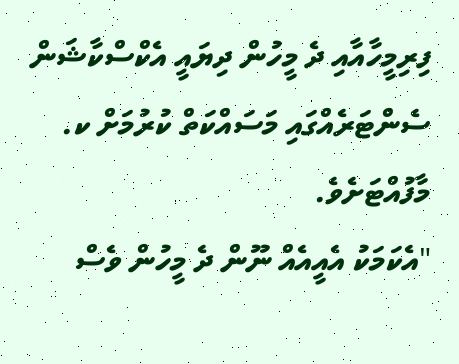ފިރިމީހާއާއި ދެ މީހުން ދިޔައީ އެކްސްކާޝަން ސެންޓަރެއްގައި މަސައްކަތް ކުރުމަށް ކ. މާފުއްޓަށެވެ.
"އެކަމަކު އެއީއެއް ނޫން ދެ މީހުން ވެސް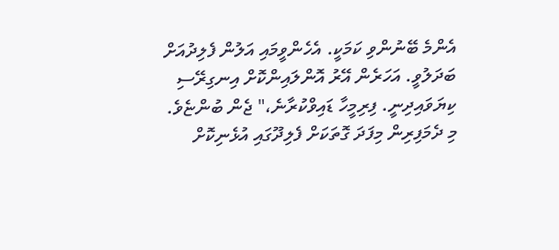އެންމެ ބޭނުންވި ކަމަކީ. އެހެންވީމައި އަލުން ފެލިދުއަށް ބަދަލުވީ. އަހަރެން އޭރު އޮންލައިންކޮށް އިނގިރޭސި ކިޔަވައިދިނީ. ފިރިމީހާ ޑައިވްކުރާނެ،" ޖެން ބުންޏެވެ.
މި ދެމަފިރިން މިފަދަ ގޮތަކަށް ފެލިދޫގައި އުޅެނިކޮށް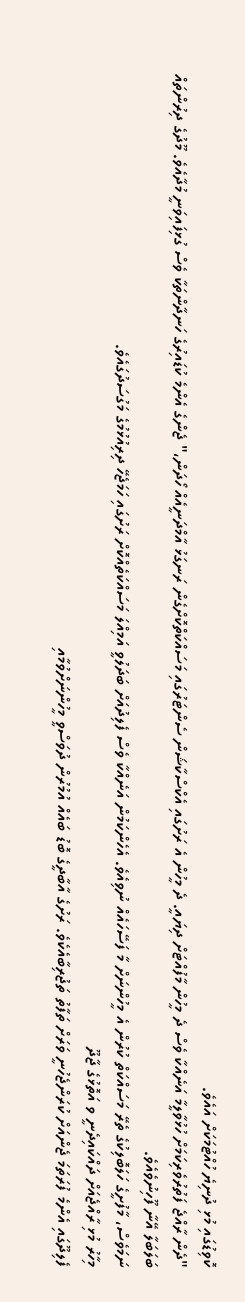ކޮވިޑުގައި މުޅި ދުނިޔެ ހުއްޓުމަކަށް އައެވެ.
"ދެން ރާއްޖެ ފަތުރުވެރިކަމަށް ހުޅުވާލީމާ އަނެއްކާ ވެސް ދެ މީހުން މާފުއްޓަށް ދިޔައީ. ދެ މީހުން އެ ރަށުގައި އެކްސްކާޝަން ސެންޓަރުގައި މަސައްކަތްކޮށްގެން ރަނގަޅު އާމްދަނީއެއް ހޯދަން،" ޖެންގެ އެންމެ ކުޑައިރުގެ ހަނދާންތަކާ ވެސް ގުޅިފައިވަނީ މުދާއެވެ. މޫދުގެ ދިރުންތައް ބަލަބަލާ އޭނާ ފޫހިނުވެއެވެ.
ނަމަވެސް، މާފުށީގެ ހަލަބޮލިކުގެ ތެރޭ މަސައްކަތް ކުރުން އެ މީހުންނަށް މާ ފަސޭހައެއް ނުވިއެވެ. އެހެންކަމުން އަނެއްކާ ވެސް ފެލިދުއަށް ބަދަލުވީ އަމިއްލަ މަސައްކަތެއްކޮށް ރަށުގައި ހަމަޖެހޭ ދިރިއުޅުމުގެ މަގުސަދުގައެވެ.
މިހާރު މުޅި ރާއްޖެއަށް ދައްކައިދެނީ ވ އަތޮޅުގެ ޖާދޫ
ފެލިދޫގައި އެންމެ ފުރަތަމަ ޖެންއަށް ކުރަންޖެހުނީ ވަރަށް ތަފާތު ތަޖުރިބާއެކެވެ. ރަށުގެ އާބާދީގެ ބޮޑު ބައެއް އުމުރުން ދުވަސްވީ މީހުންނަށްވުމާއި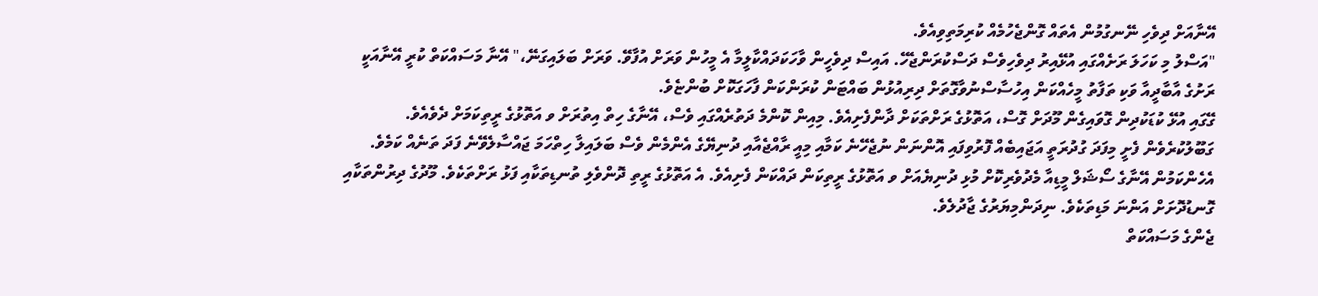އޭނާއަށް ދިވެހި ނޭނގުމުން އެތައް ގޮންޖެހުމެއް ކުރިމަތިވިއެވެ.
"އަސްލު މި ކަހަލަ ރަށެއްގައި އުޅޭއިރު ދިވެހިވެސް ދަސްކުރަންޖެހޭ. އައިސް ދިވެހީން ވާހަކަދައްކާލީމާ އެ މީހުން ވަރަށް އުފާވޭ. ވަރަށް ބަލައިގަނޭ،" އޭނާ މަސައްކަތް ކުރީ އޭނާއަކީ ރަށުގެ އާބާދީއާ ވަކި ތަފާތު މީހެއްކަން އިހުސާސްނުވާގޮތަށް ދިރިއުޅުން ބައްޓަން ކުރަންކަން ފާހަގަކޮށް ބުންޏެވެ.
ގޭގައި އުޅޭ ކުޑަކުދިން ގޮވައިގެން މޫދަށް ގޮސް، އަތޮޅުގެ ރަށްތަކަށް ދާންފެށިއެވެ. މިއިން ކޮންމެ ދަތުރެއްގައި ވެސް، އޭނާގެ ހިތް އިތުރަށް ވ އަތޮޅުގެ ރީތިކަމަށް ދެވެއެވެ. ގަބޫލުކުރެވެން ފެށީ މިފަދަ ގުދުރަތީ އަޖައިބެއް ފޮރުވިފައި އޮންނަން ނުޖެހޭނެ ކަމާއި މިއީ ރާއްޖެއާއި ދުނިޔޭގެ އެންމެން ވެސް ބަލައިލާ ހިތްހަމަ ޖައްސާލެވޭނެ ފަދަ ތަނެއް ކަމެވެ.
އެހެންކަމުން އޭނާގެ ސޯޝަލް މީޑިއާ މެދުވެރިކޮށް މުޅި ދުނިޔެއަށް ވ އަތޮޅުގެ ރީތިކަން ދައްކަން ފެށިއެވެ. އެ އަތޮޅުގެ ރީތި ދޮންވެލި ތުނޑިތަކާއި ފަޅު ރަށްތަކެވެ. މޫދުގެ ދިރުންތަކާއި ގޮނޑުދޮށަށް އަންނަ މަޑިތަކެވެ. ނިދަންމިޔަރުގެ ޖާދުލެވެ.
ޖެންގެ މަސައްކަތް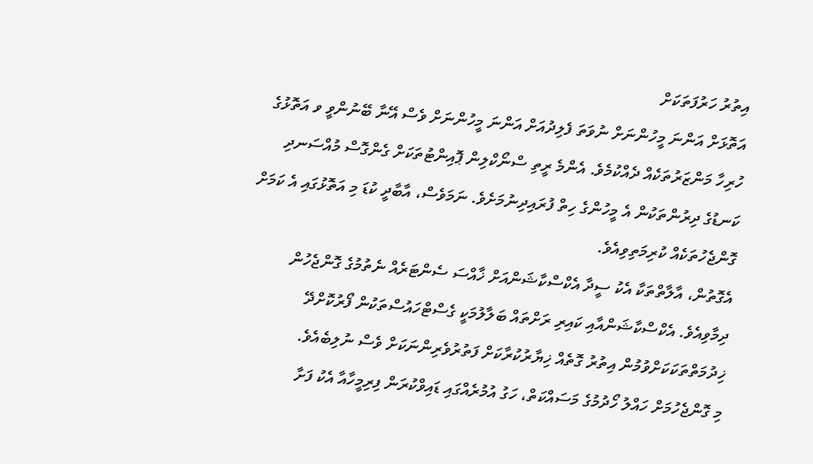އިތުރު ހަރުފަތަކަށް
އަތޮޅަށް އަންނަ މީހުންނަށް ނުވަތަ ފެލިދުއަށް އަންނަ މީހުންނަށް ވެސް އޭނާ ބޭނުންވީ ވ އަތޮޅުގެ ހުރިހާ މަންޒަރުތަކެއް ދެއްކުމެވެ. އެންމެ ރީތި ސްނޯކްލިން ޕޮއިންޓުތަކަށް ގެންގޮސް މުއްސަނދި ކަނޑުގެ ދިރުންތަކުން އެ މީހުންގެ ހިތް ފުރައިދިނުމަށެވެ. ނަމަވެސް، އާބާދީ ކުޑަ މި އަތޮޅުގައި އެ ކަމަށް ގޮންޖެހުތަކެއް ކުރިމަތިވިއެވެ.
އެގޮތުން، އާލާތްތަކާ އެކު ސީދާ އެކްސްކާޝަންއަށް ޚާއްސަ ސެންޓަރެއް ނެތުމުގެ ގޮންޖެހުން ދިމާވިއެވެ. އެކްސްކާޝަންއާއި ކައިރި ރަށްތައް ބަލާލުމަކީ ގެސްޓްހައުސްތަކުން ފޯރުކޮށްދޭ ޚިދުމަތްތަކަކަށްވުމުން އިތުރު ގޮތެއް ޚިޔާރުކުރާކަށް ފަތުރުވެރިންނަކަށް ވެސް ނުލިބެއެވެ.
މި ގޮންޖެހުމަށް ހައްލު ހޯދުމުގެ މަސައްކަތް، ހަގު އުމުރެއްގައި ޑައިވްކުރަން ފިރިމީހާއާ އެކު ފަށާ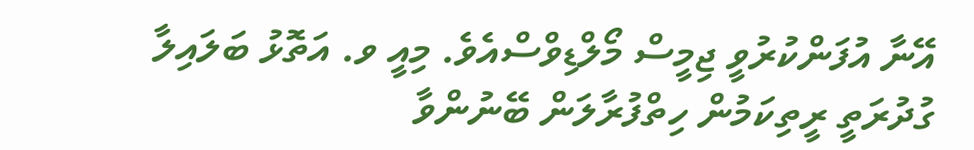އޭނާ އުފަންކުރުވީ ޖިމީސް މޯލްޑިވްސްއެވެ. މިއީ ވ. އަތޮޅު ބަލައިލާ ގުދުރަތީ ރީތިކަމުން ހިތްފުރާލަން ބޭނުންވާ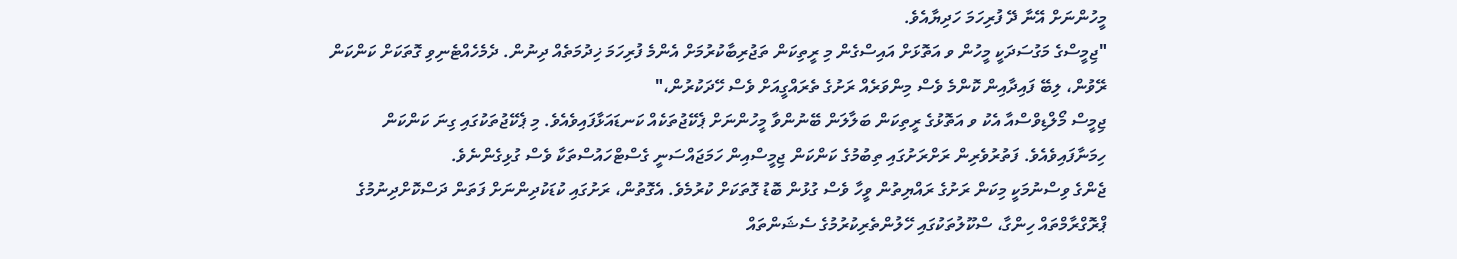މީހުންނަށް އޭނާ ދޭ ފުރިހަމަ ހަދިޔާއެވެ.
"ޖިމީސްގެ މަގުސަދަކީ މީހުން ވ އަތޮޅަށް އައިސްގެން މި ރީތިކަން ތަޖުރިބާކުރުމަށް އެންމެ ފުރިހަމަ ޚިދުމަތެއް ދިނުން. ދެމެހެއްޓެނިވި ގޮތަކަށް ކަންކަން ރޭވުން، ލިބޭ ފައިދާއިން ކޮންމެ ވެސް މިންވަރެއް ރަށުގެ ތެރައްގީއަށް ވެސް ހޭދަކުރުން،"
ޖިމީސް މޯލްޑިވްސްއާ އެކު ވ އަތޮޅުގެ ރީތިކަން ބަލާލަން ބޭނުންވާ މީހުންނަށް ޕެކޭޖުތަކެއް ކަނޑައަޅާފައިވެއެވެ. މި ޕެކޭޖުތަކުގައި ގިނަ ކަންކަން ހިމަނާފައިވެއެވެ. ފަތުރުވެރިން ރަށްރަށުގައި ތިބުމުގެ ކަންކަން ޖިމީސްއިން ހަމަޖައްސަނީ ގެސްޓްހައުސްތަކާ ވެސް ގުޅިގެންނެވެ.
ޖެންގެ ވިސްނުމަކީ މިކަން ރަށުގެ ރައްޔިތުން ވީހާ ވެސް ގުޅުން ބޮޑު ގޮތަކަށް ކުރުމެވެ. އެގޮތުން، ރަށުގައި ކުޑަކުދިންނަށް ފަތަން ދަސްކޮށްދިނުމުގެ ޕްރޮގްރާމްތައް ހިންގާ، ސްކޫލުތަކުގައި ހޭލުންތެރިކުރުމުގެ ސެޝަންތައް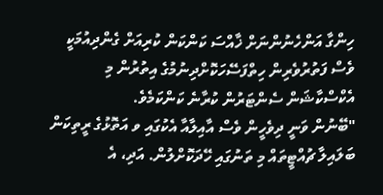ހިންގާ އަންހެނުންނަށް ޚާއްސަ ކަންކަން ކުރިއަށް ގެންދިއުމަކީ ވެސް ފަތުރުވެރިން ހިތްފަސޭހަކޮށްދިނުމުގެ އިތުރުން މި އެކްސްކާޝަން ސެންޓަރުން ކުރާނެ ކަންކަމެވެ.
"ބޭނުން ވަނީ ދިވެހީން ވެސް އާއިލާއާ އެކުގައި ވ އަތޮޅުގެ ރީތިކަން ބަލައިލާ ޗުއްޓީތައް މި ތަނުގައި ހޭދަކޮށްލުން. އަދި، އެ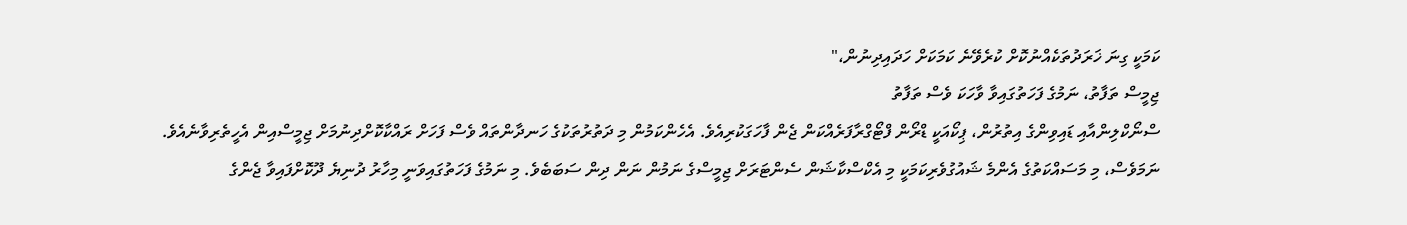ކަމަކީ ގިނަ ޚަރަދުތަކެއްނުކޮށް ކުރެވޭނެ ކަމަކަށް ހަދައިދިނުން،"
ޖިމީސް ތަފާތު، ނަމުގެ ފަހަތުގައިވާ ވާހަކަ ވެސް ތަފާތު
ސްނޯކްލިންއާއި ޑައިވިންގެ އިތުރުން، ޕިކޯއަކީ ޑްރޯން ފްޓޯގްރާފަރެއްކަން ޖެން ފާހަގަކުރިއެވެ. އެހެންކަމުން މި ދަތުރުތަކުގެ ހަނދާންތައް ވެސް ފަހަށް ރައްކާކޮށްދިނުމަށް ޖިމީސްއިން އެހީތެރިވާނެއެވެ.
ނަމަވެސް، މި މަސައްކަތުގެ އެންމެ ޝައުގުވެރިކަމަކީ މި އެކްސްކާޝަން ސެންޓަރަށް ޖިމީސްގެ ނަމުން ނަން ދިން ސަބަބެވެ. މި ނަމުގެ ފަހަތުގައިވަނީ މިހާރު ދުނިޔެ ދޫކޮށްފައިވާ ޖެންގެ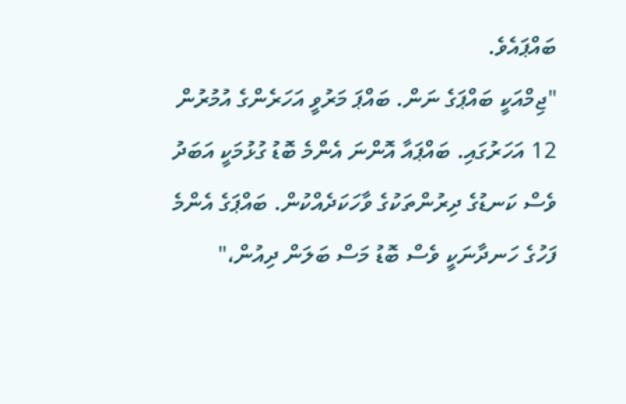ބައްޕައެވެ.
"ޖިމްއަކީ ބައްޕަގެ ނަން. ބައްޕަ މަރުވީ އަހަރެންގެ އުމުރުން 12 އަހަރުގައި. ބައްޕައާ އޮންނަ އެންމެ ބޮޑު ގުޅުމަކީ އަބަދު ވެސް ކަނޑުގެ ދިރުންތަކުގެ ވާހަކަދެއްކުން. ބައްޕަގެ އެންމެ ފަހުގެ ހަނދާނަކީ ވެސް ބޮޑު މަސް ބަލަން ދިއުން،"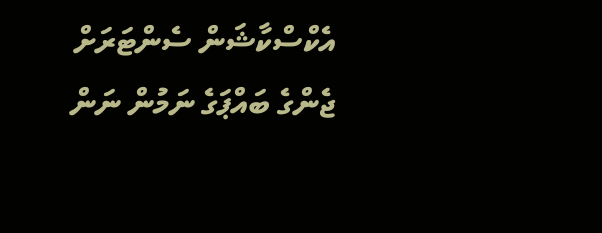އެކްސްކާޝަން ސެންޓަރަށް ޖެންގެ ބައްޕަގެ ނަމުން ނަން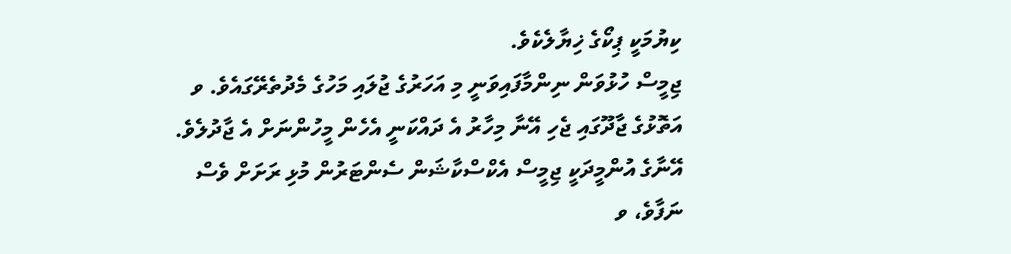ކިޔުމަކީ ޕިކޯގެ ޚިޔާލެކެވެ.
ޖިމީސް ހުޅުވަން ނިންމާފައިވަނީ މި އަހަރުގެ ޖުލައި މަހުގެ މެދުތެރޭގައެވެ. ވ އަތޮޅުގެ ޖާދޫގައި ޖެހި އޭނާ މިހާރު އެ ދައްކަނީ އެހެން މީހުންނަށް އެ ޖާދުލެވެ. އޭނާގެ އުންމީދަކީ ޖިމީސް އެކްސްކާޝަން ސެންޓަރުން މުޅި ރަށަށް ވެސް ނަފާވެ، ވ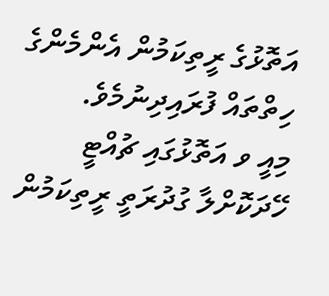އަތޮޅުގެ ރީތިކަމުން އެންމެންގެ ހިތްތައް ފުރައިދިނުމެވެ.
މިއީ ވ އަތޮޅުގައި ޗުއްޓީ ހޭދަކޮށްލާ ގުދުރަތީ ރީތިކަމުން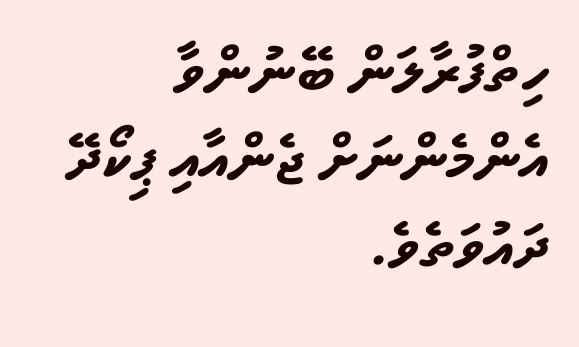ހިތްފުރާލަން ބޭނުންވާ އެންމެންނަށް ޖެންއާއި ޕިކޯދޭ ދައުވަތެވެ.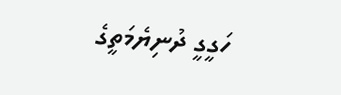ހަގީގީ ދުނިޔެމަތީގެ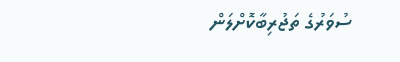ސުވަރުގެ ތަޖުރިބާކޮށްލަން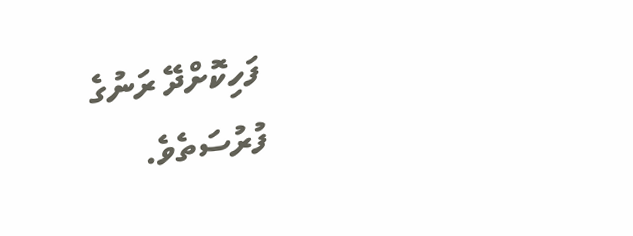ފަހިކޮށްދޭ ރަނުގެ ފުރުސަތެވެ.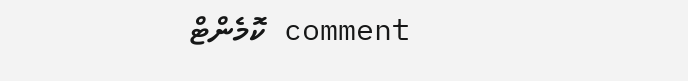comment ކޮމެންޓް